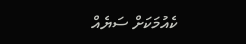ކެއުމަކަށް ސަޔެއް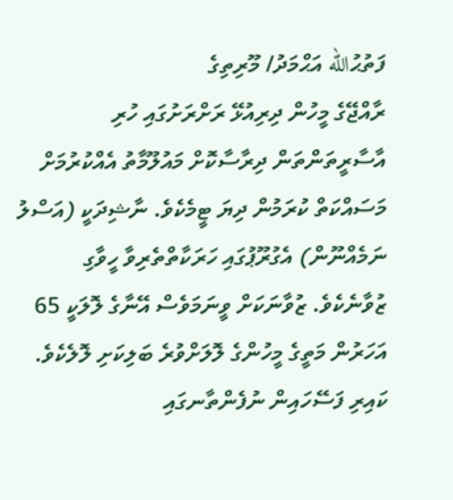ފަތުޙުالله އަޙްމަދު/ މޫރިތިގެ
ރާއްޖޭގެ މީހުން ދިރިއުޅޭ ރަށްރަށުގައި ހުރި އާސާރީތަންތަން ދިރާސާކޮށް މައުލޫމާތު އެއްކުރުމަށް މަސައްކަތް ކުރަމުން ދިޔަ ޓީމެކެވެ. ނާޝިދަކީ (އަސްލު ނަމެއްނޫން) އެގުރޫޕުގައި ހަރަކާތްތެރިވާ ހީވާގި ޒުވާނެކެވެ. ޒުވާނަކަށް ވީނަމަވެސް އޭނާގެ ލޮލަކީ 65 އަހަރުން މަތީގެ މީހުންގެ ލޮލަށްވުރެ ބަލިކަށި ލޮލެކެވެ. ކައިރި ފަސޭހައިން ނުފެންތާނގައި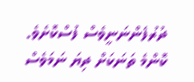ދުރުފެންނަނީވެސް ފުސްކޮށެވެ. ކޮންމެ ތަނަކަށް ދިޔަ ނަމަވެސް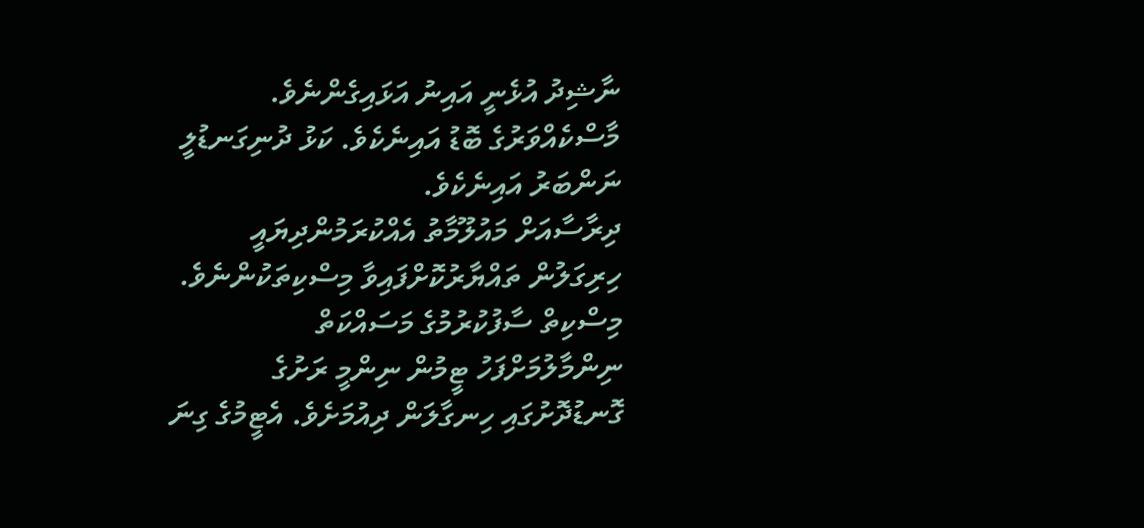ނާޝިދު އުޅެނީ އައިނު އަޅައިގެންނެވެ. މާސްކެއްވަރުގެ ބޮޑު އައިނެކެވެ. ކަޅު ދުނިގަނޑުލީ ނަންބަރު އައިނެކެވެ.
ދިރާސާއަށް މައުލޫމާތު އެއްކުރަމުންދިޔައީ ހިރިގަލުން ތައްޔާރުކޮށްފައިވާ މިސްކިތަކުންނެވެ. މިސްކިތް ސާފުކުރުމުގެ މަސައްކަތް ނިންމާލުމަށްފަހު ޓީމުން ނިންމީ ރަށުގެ ގޮނޑުދޮށުގައި ހިނގާލަން ދިއުމަށެވެ. އެޓީމުގެ ގިނަ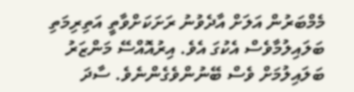މެމްބަރުން އަލަށް އާދެވުނު ރަށަކަށްވާތީ އަތިރިމަތި ބަލައިލުމާވެސް އެކުގަ އެވެ. އިރުއޮއްސޭ މަންޒަރު ބަލައިލުމަށް ވެސް ބޭނުންވެގެންނެވެ. ސާދަ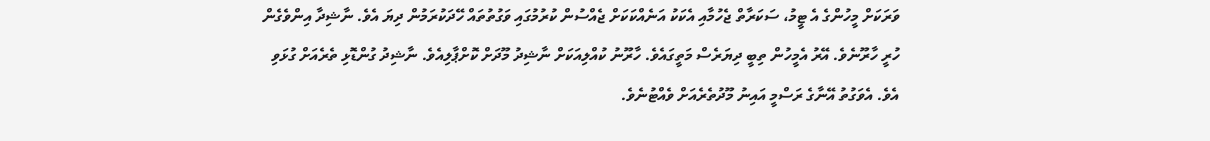ވަރަކަށް މީހުންގެ އެ ޓީމު، ސަކަރާތް ޖެހުމާއި އެކަކު އަނެއްކަކަށް ޖެއްސުން ކުރުމުގައި ވަގުތުތައް ހޭދަކުރަމުން ދިޔަ އެވެ. ނާޝިދާ އިންވެގެން ހުރީ ހާރޫނެވެ. އޭރު އެމީހުން ތިބީ ދިޔަރެސް މަތީގައެވެ. ހާރޫނު ކުއްލިއަކަށް ނާޝިދު މޫދަށް ކޮށްޕާލިއެވެ. ނާޝިދު ގުންޑޮޅި ތެރެއަށް ގުޅަވި އެވެ. އެވަގުތު އޭނާގެ ރަސްމީ އައިނު މޫދުތެރެއަށް ވެއްޓުނެވެ.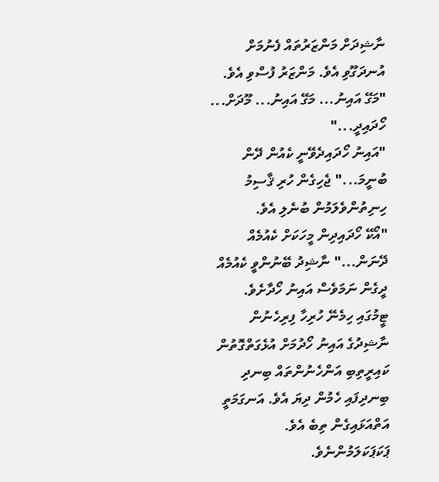ނާޝިދަށް މަންޒަރުތައް ފެނުމަށް އުނދަގޫވި އެވެ. މަންޒަރު ފުސްވި އެވެ.
"މަގޭ އައިނު... މަގޭ އައިނު... މޫދަށް... ހޯދައިދީ..."
"އައިނު ހޯދައިދެވޭނީ ކެއުން ދޭން ބުނީމަ..." ޖެހިގެން ހުރި ޤާސިމު ހިނިތުންވެލަމުން ބުނެލި އެވެ.
"އޯކޭ ހޯދައިދިން މީހަކަށް ކެއުމެއް ދޭނަން..." ނާޝިދު ބޭނުންވީ ކެއުމެއް ދީގެން ނަމަވެސް އައިނު ހޯދާށެވެ.
ޓީމުގައި ހިމެނޭ ހުރިހާ ފިރިހެނުން ނާޝިދުގެ އައިނު ހޯދުމަށް އުޅެގަތްގޮތުން ކައިރީތިބި އަންހެނުންތައް ބިނދި ބިނދިފައި ހެމުން ދިޔަ އެވެ. އަނގަމަތީ އަތްއަޅައިގެން ތިބެ އެވެ. ޕަކަޕަކަލަމުންނެވެ.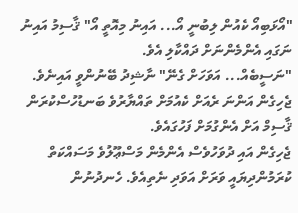"އޯޅަބިއޯ ކެއުން ލިބުނީ އޯ... އައިނު މިއޮތީ އޯ" ޤާސިމު އައިނު ނަގައި އެންމެންނަށް ދައްކާލި އެވެ.
"ނަސީބެއް... އަވަހަށް ގެނޭ" ނާޝިދު ބޭނުންވީ އައިނެވެ. ޖެހިގެން އަންނަ ރެއަށް ކެއުމަށް ތައްޔާރުވެ ބަނޑުހުސްކުރަން ޤާސިމް އަށް އެންގުމަށް ފަހުގައެވެ.
ޖެހިގެން އައި ދުވަހުވެސް އެންމެން މަސްޢޫލުވެ މަސައްކަތް ކުރަމުންދިޔައީ ވަރަށް އަވަދި ނެތިއެވެ. ހެނދުނުން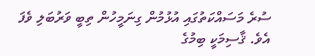ސުރެ މަސައްކަތުގައި އުޅުމުން ގިނަމީހުން ތިބީ ވަރުބަލި ވެފަ އެވެ. ޤާސިމަކީ ބިމުގެ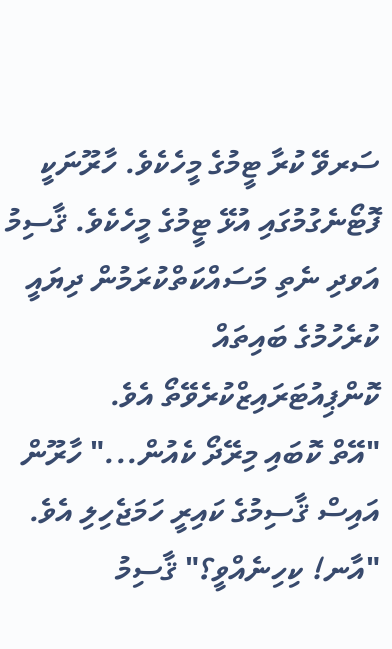ސަރވޭ ކުރާ ޓީމުގެ މީހެކެވެ. ހާރޫނަކީ ފޮޓޯނެގުމުގައި އުޅޭ ޓީމުގެ މީހެކެވެ. ޤާސިމު އަވދި ނެތި މަސައްކަތްކުރަމުން ދިޔައީ ކުރެހުމުގެ ބައިތައް ކޮންޕިއުޓަރައިޒްކުރެވޭތޯ އެވެ.
"އޭތް ކޮބައި މިރޭދޯ ކެއުން..." ހާރޫން އައިސް ޤާސިމުގެ ކައިރީ ހަމަޖެހިލި އެވެ.
"އާނ! ކިހިނެއްވީ؟" ޤާސިމު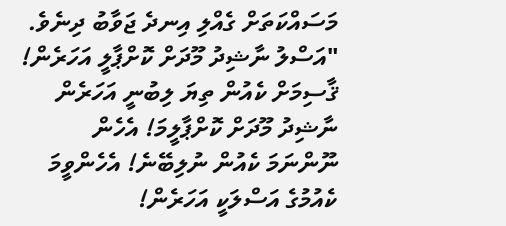މަސައްކަތަށް ގެއްލި އިނދެ ޖަވާބު ދިނެވެ.
"އަސްލު ނާޝިދު މޫދަށް ކޮށްޕާލީ އަހަރެން! ޤާސިމަށް ކެއުން ތިޔަ ލިބުނީ އަހަރެން ނާޝިދު މޫދަށް ކޮށްޕާލީމަ! އެހެން ނޫންނަމަ ކެއުން ނުލިބޭނެ! އެހެންވީމަ ކެއުމުގެ އަސްލަކީ އަހަރެން!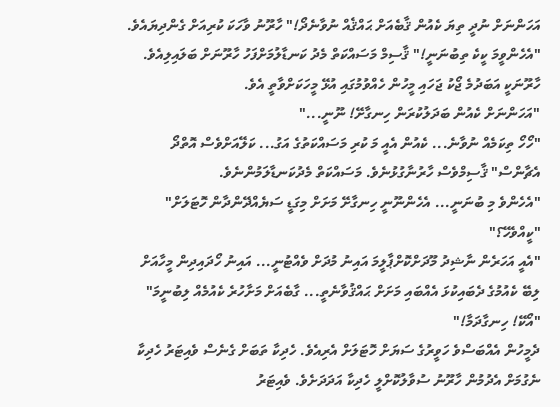އަހަންނަށް ނުދީ ތިޔަ ކެއުން ޤާބެއަށް ޙައްޤެއް ނުވާނެދޯ!" ހާރޫނު ވާހަކަ ކުރިއަށް ގެންދިޔައެވެ.
"އެހެންވީމަ ކީކެ ތިބުނަނީ!" ޤާސިމް މަސައްކަތް މެދު ކަނޑާލުމަށްފަހު ހާރޫނަށް ބަލައިލިއެވެ. ހާރޫނަކީ އަބަދުމެ ޖޯކު ޖަހައި މީހުން ހެއްވުމުގައި އުޅޭ މީހަކަށްވާތީ އެވެ.
"އަހަންނަށް ކެއުން ބަދަލުކުރަން ހިނގާށޭ! ނޫނީ..."
"ހޯހޯ ތިކަމެއް ނުވާނެ... ކެއުން އެއީ މަ ކުރި މަސައްކަތުގެ އަގު... ކަލޭއަށްވެސް އޮތްދޯ އެޗާންސް" ޤާސިމްވެސް ހާރުނާގުޅުނެވެ. މަސައްކަތް މެދުކަނޑާލަމުންނެވެ.
"އެހެންވެ މި ބުނަނީ... އެހެންނޫނީ ހިނގާށޭ މަށަށް މިގަޑީ ސަޔެއްދޭންދާން ހޮޓަލަށް"
"ކީއްވެހޭ؟"
"އެއީ އަހަރެން ނާޝިދު މޫދަށްކޮށްޕާލީމަ އައިނު މުދަށް ވެއްޓުނީ... އައިނު ހޯދައިދިން މީހާއަށް ލިބޭ ކެއުމުގެ ދެބައިކުޅަ އެއްބައި މަށަށް ޙައްޤުވާނެތީ... ގާބެއަށް މަށާހުރެ ކެއުމެއް ލިބުނީމަ"
"އޯކޭ! ހިނގާދަމާ!"
ދެމީހުން އެއްބަސްވެ ހަވީރުގެ ސަޔަށް ހޮޓަލަށް އެރިއެވެ. ހެދިކާ ތަބަށް ގެނެސް ވެއިޓަރު ހެދިކާ ނެގުމަށް އެދުމުން ހާރޫނު ސުވާލުކޮށްލީ ހެދިކާ އަދަދަށެވެ. ވެއިޓަރު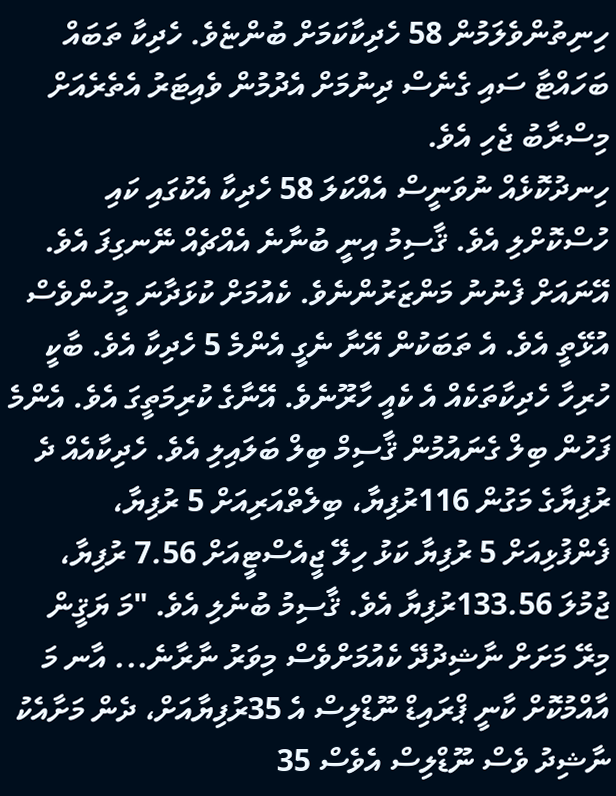ހިނިތުންވެލަމުން 58 ހެދިކާކަމަށް ބުންޏެވެ. ހެދިކާ ތަބައް ބަހައްޓާ ސައި ގެނެސް ދިނުމަށް އެދުމުން ވެއިޓަރު އެތެރެއަށް މިސްރާބު ޖެހި އެވެ.
ހިނދުކޮޅެއް ނުވަނީސް އެއްކަލަ 58 ހެދިކާ އެކުގައި ކައި ހުސްކޮށްލި އެވެ. ޤާސިމު އިނީ ބުނާނެ އެއްޗެއް ނޭނގިފަ އެވެ. އޭނައަށް ފެނުނު މަންޒަރުންނެވެ. ކެއުމަށް ކުޅަދާނަ މީހުންވެސް އުޅޭތީ އެވެ. އެ ތަބަކުން އޭނާ ނެގީ އެންމެ 5 ހެދިކާ އެވެ. ބާކީ ހުރިހާ ހެދިކާތަކެއް އެ ކެއީ ހާރޫނެވެ. އޭނާގެ ކުރިމަތީގަ އެވެ. އެންމެ ފަހުން ބިލް ގެނައުމުން ޤާސިމް ބިލް ބަލައިލި އެވެ. ހެދިކާއެއް ދެ ރުފިޔާގެ މަގުން 116ރުފިޔާ، ބިލެތްއަރިއަށް 5 ރުފިޔާ، ފެންފުޅިއަށް 5 ރުފިޔާ ކަޅު ހިލޭ ޖީއެސްޓީއަށް 7.56 ރުފިޔާ، ޖުމުލަ 133.56ރުފިޔާ އެވެ. ޤާސިމު ބުނެލި އެވެ. "މަ ޔަޤީން މިރޭ މަށަށް ނާޝިދުދޭ ކެއުމަށްވެސް މިވަރު ނާރާނެ... އާނ މަ އާއްމުކޮށް ކާނީ ޕްރައިޑް ނޫޑްލިސް އެ 35ރުފިޔާއަށް، ދެން މަށާއެކު ނާޝިދު ވެސް ނޫޑްލިސް އެވެސް 35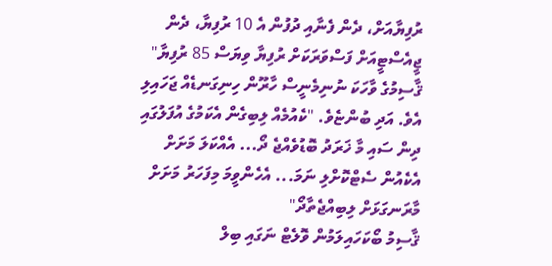ރުފިޔާއަށް، ދެން ފެނާއި ދުފުން އެ 10 ރުފިޔާ، ދެން ޖީއެސްޓީއަށް ފަސްވަރަކަށް ރުފިޔާ ވިޔަސް 85 ރުފިޔާ"
ޤާސިމުގެ ވާހަކަ ނުނިމެނީސް ހާރޫން ހިނިގަނޑެއް ޖަހައިލި އެވެ. އަދި ބުންޏެވެ. "ކެއުމެއް ލިބިގެން އެކަމުގެ އުފަލުގައި ދިން ސައި މާ ޚަރަދު ބޮޑުވެއްޖެ ދޯ... އެއްކަލަ މަށަށް އެކެއުން ސެޓްކޮށްލި ނަމަ... އެހެންވީމަ މިފަހަރު މަށަށް މާރަނގަޅަށް ލިބިއްޖެތާދޯ"
ޤާސިމު ބޯކަހައިލަމުން ވޮލެޓް ނަގައި ބިލް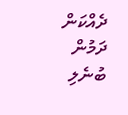ދެއްކަން ދަމުން ބުނެލި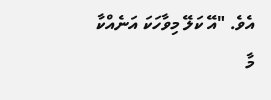އެވެ. "އޭ ކަލޭ މިވާހަކަ އަނެއްކާ މާ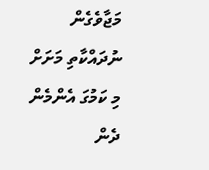މަޖާވެގެން ނުދައްކާތި މަށަށް މި ކަމުގަ އެންމެން ދެން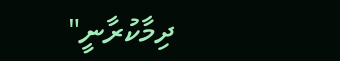ދިމާކުރާނީ"